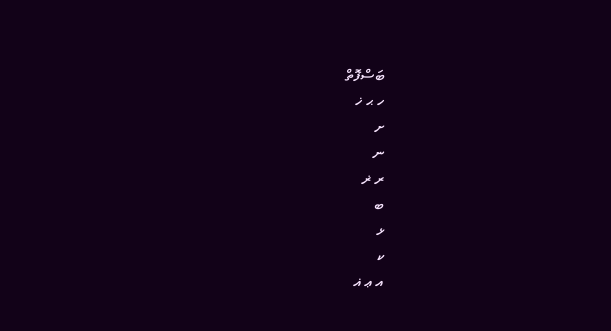ބަސްފޮތް
ހ ޙ ޚ
ށ
ނ
ރ ޜ
ބ
ޅ
ކ
އ ޢ ޣ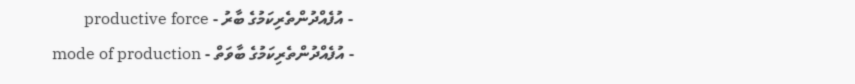- އުފެއްދުންތެރިކަމުގެ ބާރު - productive force
- އުފެއްދުންތެރިކަމުގެ ބާވަތް - mode of production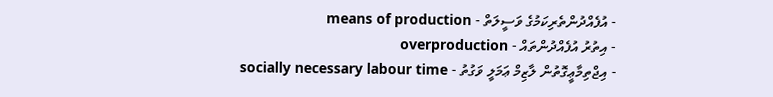- އުފެއްދުންތެރިކަމުގެ ވަސީލަތް - means of production
- އިތުރު އުފެއްދުންތައް - overproduction
- އިޖްތިމާޢީގޮތުން ލާޒިމް ޢަމަލީ ވަގުތު - socially necessary labour time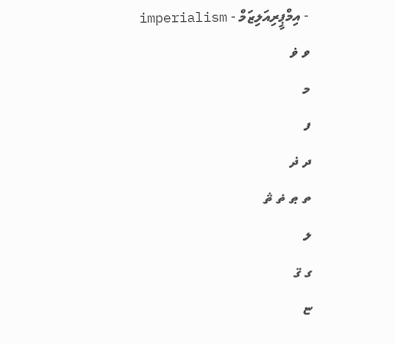- އިމްޕީރިއަލިޒަމް - imperialism
ވ ޥ
މ
ފ
ދ ޛ
ތ ޠ ޡ ޘ
ލ
ގ ޤ
ޏ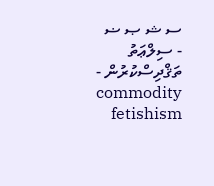ސ ޝ ޞ ޟ
- ސިލްޢަތު ތަޤްދިސްކުރުން - commodity fetishism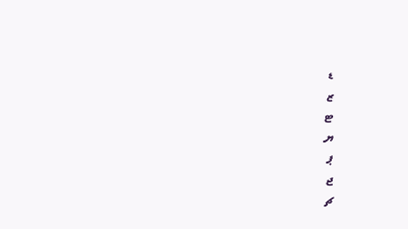ޑ
ޒ
ޓ
ޔ
ޕ
ޖ
ޗ